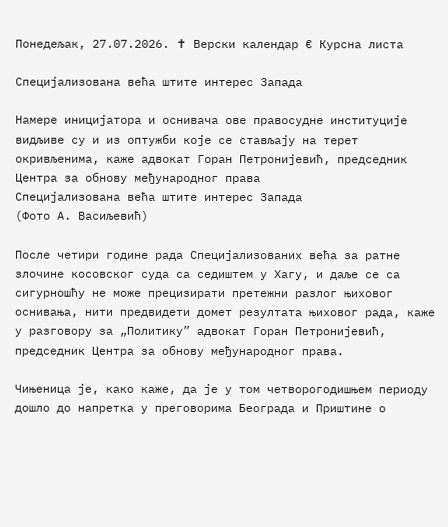Понедељак, 27.07.2026. ✝ Верски календар € Курсна листа

Специјализована већа штите интерес Запада

Намере иницијатора и оснивача ове правосудне институције видљиве су и из оптужби које се стављају на терет окривљенима, каже адвокат Горан Петронијевић, председник Центра за обнову међународног права
Специјализована већа штите интерес Запада
(Фото А. Васиљевић)

После четири године рада Специјализованих већа за ратне злочине косовског суда са седиштем у Хагу, и даље се са сигурношћу не може прецизирати претежни разлог њиховог оснивања, нити предвидети домет резултата њиховог рада, каже у разговору за „Политику” адвокат Горан Петронијевић, председник Центра за обнову међународног права.

Чињеница је, како каже, да је у том четворогодишњем периоду дошло до напретка у преговорима Београда и Приштине о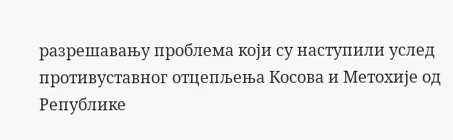разрешавању проблема који су наступили услед противуставног отцепљења Косова и Метохије од Републике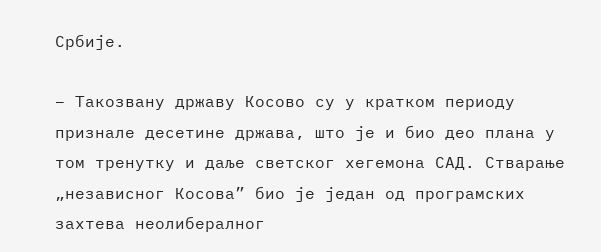Србије.

– Такозвану државу Косово су у кратком периоду признале десетине држава, што је и био део плана у том тренутку и даље светског хегемона САД. Стварање „независног Косова” био је један од програмских захтева неолибералног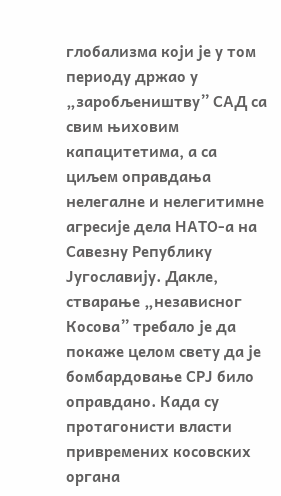глобализма који је у том периоду држао у „заробљеништву” САД са свим њиховим капацитетима, а са циљем оправдања нелегалне и нелегитимне агресије дела НАТО-а на Савезну Републику Југославију. Дакле, стварање „независног Косова” требало је да покаже целом свету да је бомбардовање СРЈ било оправдано. Када су протагонисти власти привремених косовских органа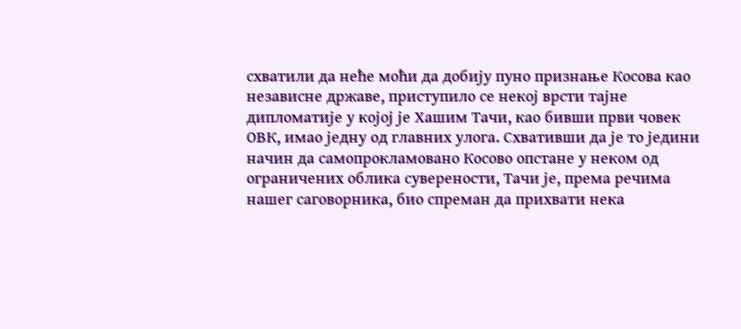схватили да неће моћи да добију пуно признање Косова као независне државе, приступило се некој врсти тајне дипломатије у којој је Хашим Тачи, као бивши први човек ОВК, имао једну од главних улога. Схвативши да је то једини начин да самопрокламовано Косово опстане у неком од ограничених облика суверености, Тачи је, према речима нашег саговорника, био спреман да прихвати нека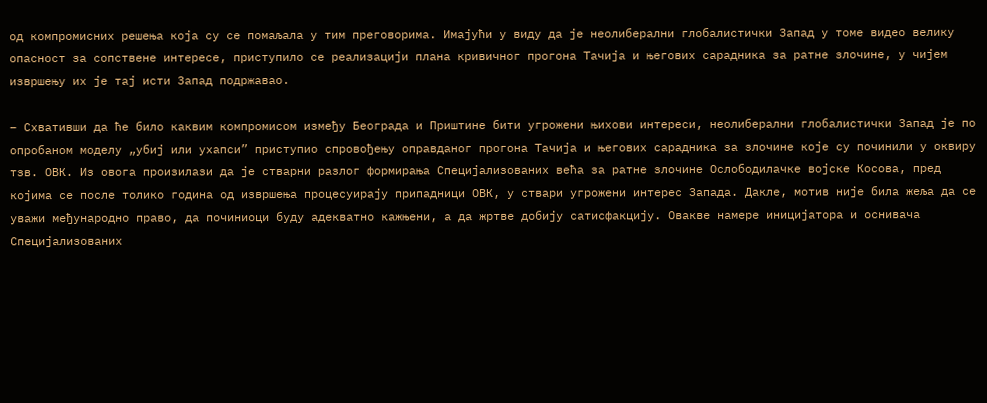од компромисних решења која су се помаљала у тим преговорима. Имајући у виду да је неолиберални глобалистички Запад у томе видео велику опасност за сопствене интересе, приступило се реализацији плана кривичног прогона Тачија и његових сарадника за ратне злочине, у чијем извршењу их је тај исти Запад подржавао.

– Схвативши да ће било каквим компромисом између Београда и Приштине бити угрожени њихови интереси, неолиберални глобалистички Запад је по опробаном моделу „убиј или ухапси” приступио спровођењу оправданог прогона Тачија и његових сарадника за злочине које су починили у оквиру тзв. ОВК. Из овога произилази да је стварни разлог формирања Специјализованих већа за ратне злочине Ослободилачке војске Косова, пред којима се после толико година од извршења процесуирају припадници ОВК, у ствари угрожени интерес Запада. Дакле, мотив није била жеља да се уважи међународно право, да починиоци буду адекватно кажњени, а да жртве добију сатисфакцију. Овакве намере иницијатора и оснивача Специјализованих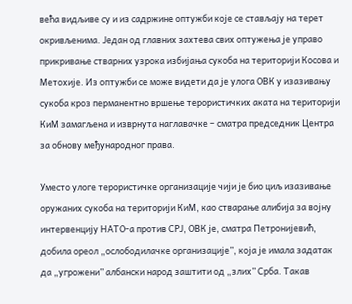већа видљиве су и из садржине оптужби које се стављају на терет окривљенима. Један од главних захтева свих оптужења је управо прикривање стварних узрока избијања сукоба на територији Косова и Метохије. Из оптужби се може видети да је улога ОВК у изазивању сукоба кроз перманентно вршење терористичких аката на територији КиМ замагљена и изврнута наглавачке – сматра председник Центра за обнову међународног права.

Уместо улоге терористичке организације чији је био циљ изазивање оружаних сукоба на територији КиМ, као стварање алибија за војну интервенцију НАТО-а против СРЈ, ОВК је, сматра Петронијевић, добила ореол „ослободилачке организације”, која је имала задатак да „угрожени” албански народ заштити од „злих” Срба. Такав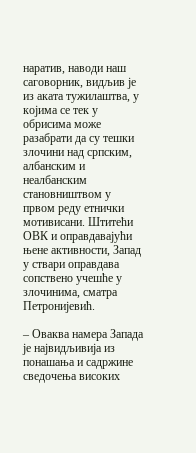наратив, наводи наш саговорник, видљив је из аката тужилаштва, у којима се тек у обрисима може разабрати да су тешки злочини над српским, албанским и неалбанским становништвом у првом реду етнички мотивисани. Штитећи ОВК и оправдавајући њене активности, Запад у ствари оправдава сопствено учешће у злочинима, сматра Петронијевић.

– Оваква намера Запада је највидљивија из понашања и садржине сведочења високих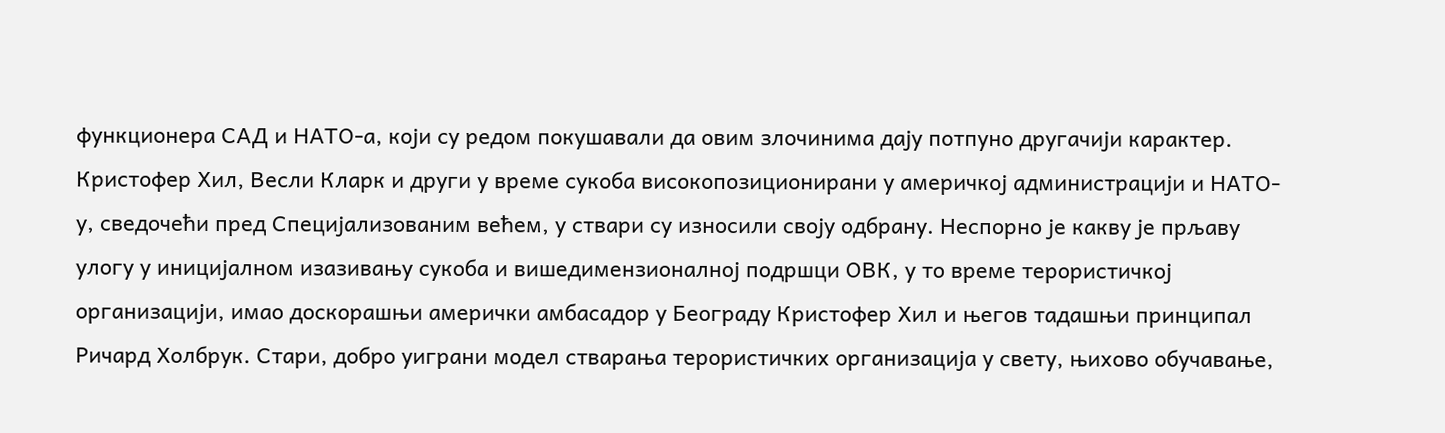функционера САД и НАТО-а, који су редом покушавали да овим злочинима дају потпуно другачији карактер. Кристофер Хил, Весли Кларк и други у време сукоба високопозиционирани у америчкој администрацији и НАТО-у, сведочећи пред Специјализованим већем, у ствари су износили своју одбрану. Неспорно је какву је прљаву улогу у иницијалном изазивању сукоба и вишедимензионалној подршци ОВК, у то време терористичкој организацији, имао доскорашњи амерички амбасадор у Београду Кристофер Хил и његов тадашњи принципал Ричард Холбрук. Стари, добро уиграни модел стварања терористичких организација у свету, њихово обучавање,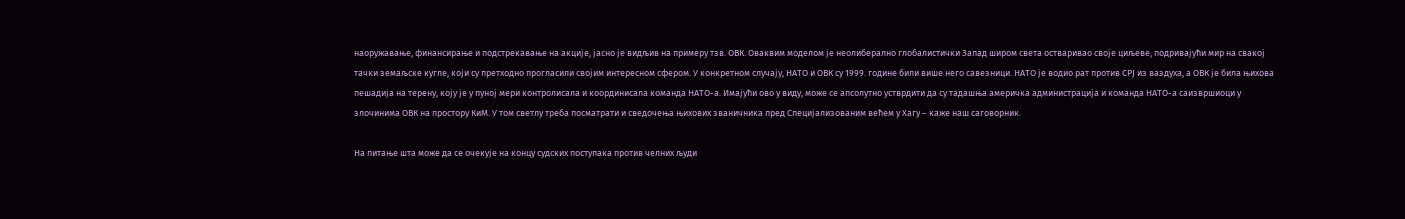наоружавање, финансирање и подстрекавање на акције, јасно је видљив на примеру тзв. ОВК. Оваквим моделом је неолиберално глобалистички Запад широм света остваривао своје циљеве, подривајући мир на свакој тачки земаљске кугле, који су претходно прогласили својим интересном сфером. У конкретном случају, НАТО и ОВК су 1999. године били више него савезници. НАТО је водио рат против СРЈ из ваздуха, а ОВК је била њихова пешадија на терену, коју је у пуној мери контролисала и координисала команда НАТО-а. Имајући ово у виду, може се апсолутно устврдити да су тадашња америчка администрација и команда НАТО-а саизвршиоци у злочинима ОВК на простору КиМ. У том светлу треба посматрати и сведочења њихових званичника пред Специјализованим већем у Хагу – каже наш саговорник.

На питање шта може да се очекује на концу судских поступака против челних људи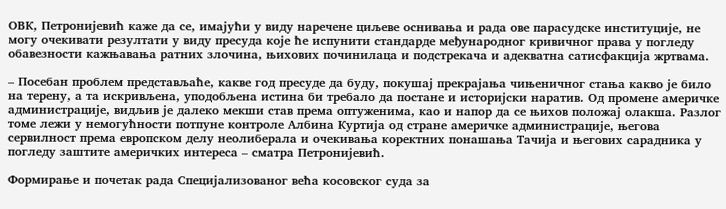ОВК, Петронијевић каже да се, имајући у виду наречене циљеве оснивања и рада ове парасудске институције, не могу очекивати резултати у виду пресуда које ће испунити стандарде међународног кривичног права у погледу обавезности кажњавања ратних злочина, њихових починилаца и подстрекача и адекватна сатисфакција жртвама.

– Посебан проблем представљаће, какве год пресуде да буду, покушај прекрајања чињеничног стања какво је било на терену, а та искривљена, уподобљена истина би требало да постане и историјски наратив. Од промене америчке администрације, видљив је далеко мекши став према оптуженима, као и напор да се њихов положај олакша. Разлог томе лежи у немогућности потпуне контроле Албина Куртија од стране америчке администрације, његова сервилност према европском делу неолиберала и очекивања коректних понашања Тачија и његових сарадника у погледу заштите америчких интереса – сматра Петронијевић.

Формирање и почетак рада Специјализованог већа косовског суда за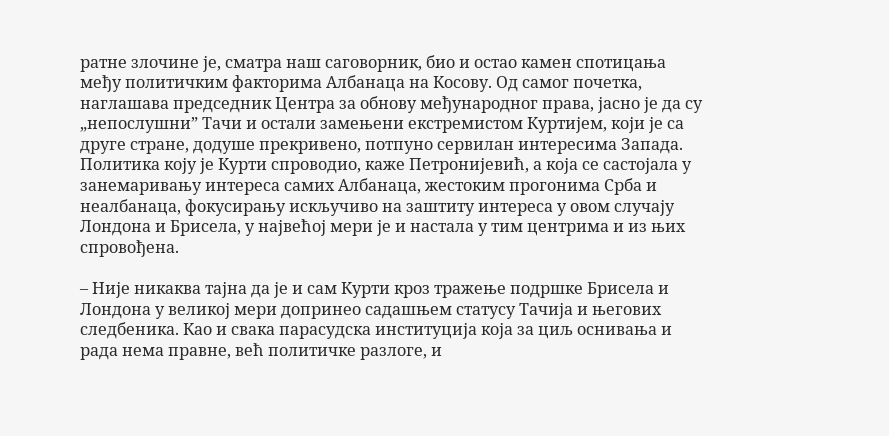ратне злочине је, сматра наш саговорник, био и остао камен спотицања међу политичким факторима Албанаца на Косову. Од самог почетка, наглашава председник Центра за обнову међународног права, јасно је да су „непослушни” Тачи и остали замењени екстремистом Куртијем, који је са друге стране, додуше прекривено, потпуно сервилан интересима Запада. Политика коју је Курти спроводио, каже Петронијевић, а која се састојала у занемаривању интереса самих Албанаца, жестоким прогонима Срба и неалбанаца, фокусирању искључиво на заштиту интереса у овом случају Лондона и Брисела, у највећој мери је и настала у тим центрима и из њих спровођена.

– Није никаква тајна да је и сам Курти кроз тражење подршке Брисела и Лондона у великој мери допринео садашњем статусу Тачија и његових следбеника. Као и свака парасудска институција која за циљ оснивања и рада нема правне, већ политичке разлоге, и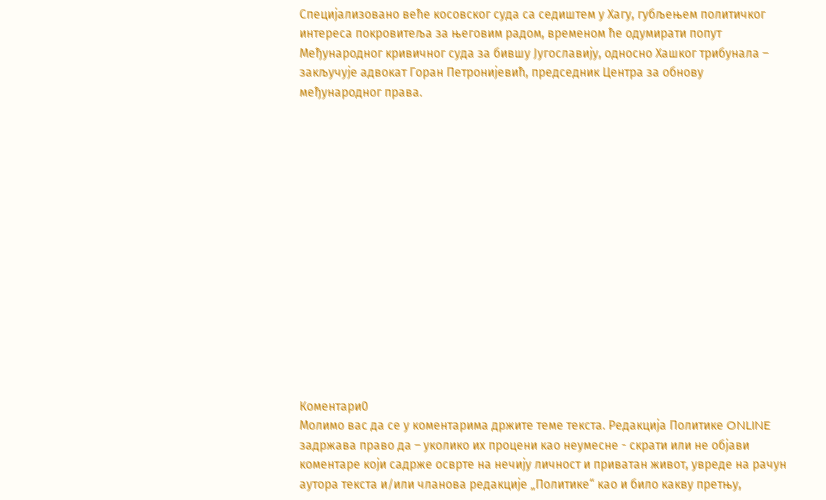Специјализовано веће косовског суда са седиштем у Хагу, губљењем политичког интереса покровитеља за његовим радом, временом ће одумирати попут Међународног кривичног суда за бившу Југославију, односно Хашког трибунала – закључује адвокат Горан Петронијевић, председник Центра за обнову међународног права.















Коментари0
Молимо вас да се у коментарима држите теме текста. Редакција Политике ONLINE задржава право да – уколико их процени као неумесне - скрати или не објави коментаре који садрже осврте на нечију личност и приватан живот, увреде на рачун аутора текста и/или чланова редакције „Политике“ као и било какву претњу,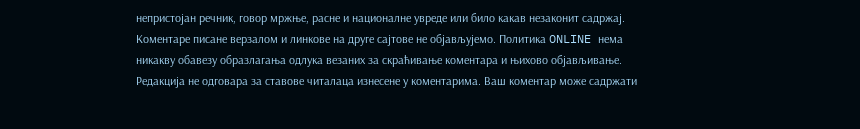непристојан речник, говор мржње, расне и националне увреде или било какав незаконит садржај. Коментаре писане верзалом и линкове на друге сајтове не објављујемо. Политика ONLINE нема никакву обавезу образлагања одлука везаних за скраћивање коментара и њихово објављивање. Редакција не одговара за ставове читалаца изнесене у коментарима. Ваш коментар може садржати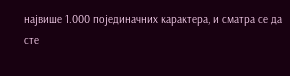највише 1.000 појединачних карактера, и сматра се да сте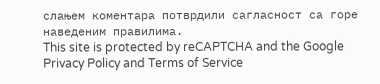слањем коментара потврдили сагласност са горе наведеним правилима.
This site is protected by reCAPTCHA and the Google Privacy Policy and Terms of Service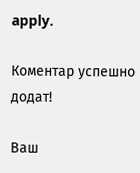apply.

Комeнтар успeшно додат!

Ваш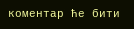комeнтар ћe бити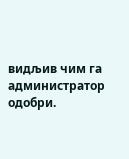видљив чим га администратор одобри.